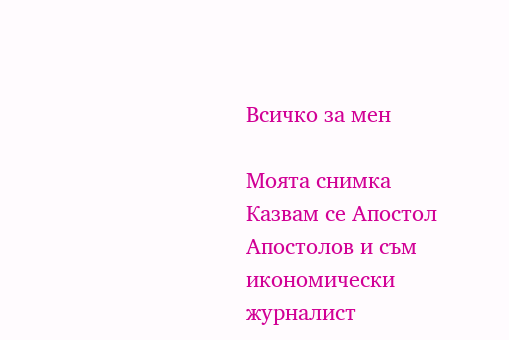Всичко за мен

Моята снимка
Казвам се Апостол Апостолов и съм икономически журналист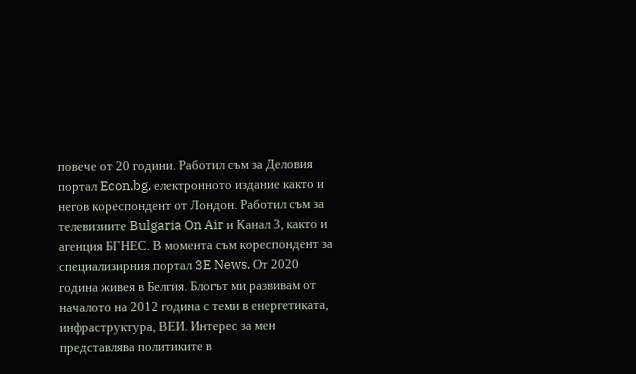повече от 20 години. Работил съм за Деловия портал Econ.bg, електронното издание както и негов кореспондент от Лондон. Работил съм за телевизиите Bulgaria On Air и Канал 3, както и агенция БГНЕС. В момента съм кореспондент за специализирния портал 3E News. От 2020 година живея в Белгия. Блогът ми развивам от началото на 2012 година с теми в енергетиката, инфраструктура, ВЕИ. Интерес за мен представлява политиките в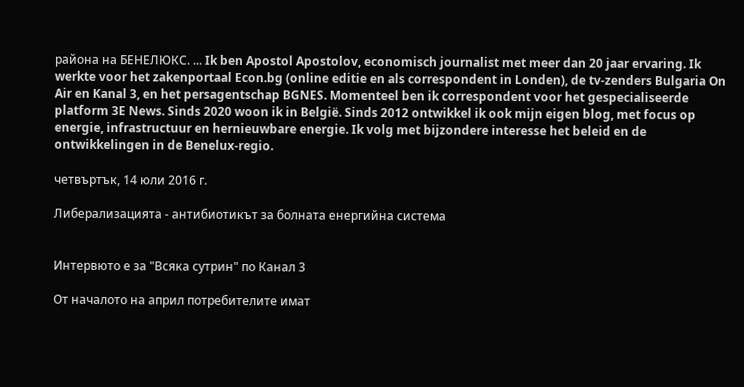района на БЕНЕЛЮКС. ... Ik ben Apostol Apostolov, economisch journalist met meer dan 20 jaar ervaring. Ik werkte voor het zakenportaal Econ.bg (online editie en als correspondent in Londen), de tv-zenders Bulgaria On Air en Kanal 3, en het persagentschap BGNES. Momenteel ben ik correspondent voor het gespecialiseerde platform 3E News. Sinds 2020 woon ik in België. Sinds 2012 ontwikkel ik ook mijn eigen blog, met focus op energie, infrastructuur en hernieuwbare energie. Ik volg met bijzondere interesse het beleid en de ontwikkelingen in de Benelux-regio.

четвъртък, 14 юли 2016 г.

Либерализацията - антибиотикът за болната енергийна система


Интервюто е за "Всяка сутрин" по Канал 3

От началото на април потребителите имат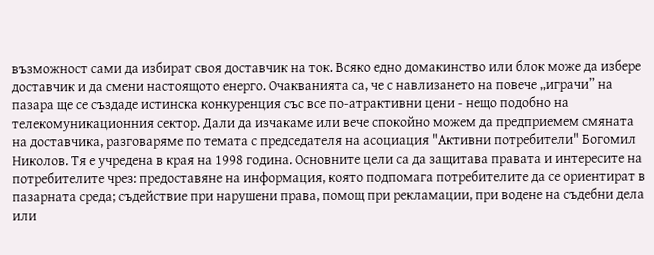възможност сами да избират своя доставчик на ток. Всяко едно домакинство или блок може да избере доставчик и да смени настоящото енерго. Очакванията са, че с навлизането на повече „играчи” на пазара ще се създаде истинска конкуренция със все по-атрактивни цени - нещо подобно на телекомуникационния сектор. Дали да изчакаме или вече спокойно можем да предприемем смяната на доставчика, разговаряме по темата с председателя на асоциация "Активни потребители" Богомил Николов. Тя е учредена в края на 1998 година. Основните цели са да защитава правата и интересите на потребителите чрез: предоставяне на информация, която подпомага потребителите да се ориентират в пазарната среда; съдействие при нарушени права, помощ при рекламации, при водене на съдебни дела или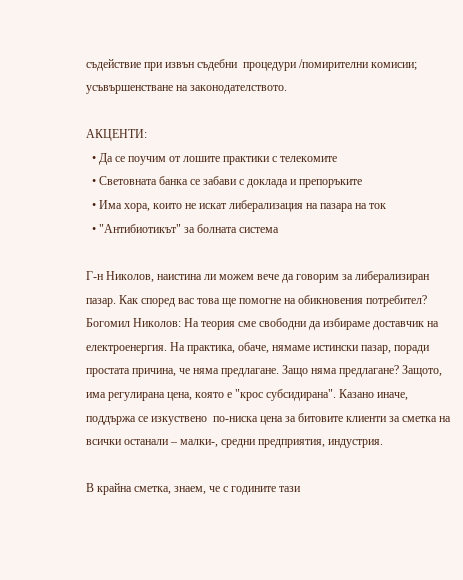съдействие при извън съдебни  процедури /помирителни комисии; усъвършенстване на законодателството.

АКЦЕНТИ:
  • Да се поучим от лошите практики с телекомите
  • Световната банка се забави с доклада и препоръките
  • Има хора, които не искат либерализация на пазара на ток
  • "Антибиотикът" за болната система

Г-н Николов, наистина ли можем вече да говорим за либерализиран пазар. Как според вас това ще помогне на обикновения потребител?
Богомил Николов: На теория сме свободни да избираме доставчик на електроенергия. На практика, обаче, нямаме истински пазар, поради простата причина, че няма предлагане. Защо няма предлагане? Защото, има регулирана цена, която е "крос субсидирана". Казано иначе, поддържа се изкуствено  по-ниска цена за битовите клиенти за сметка на всички останали – малки-, средни предприятия, индустрия.

В крайна сметка, знаем, че с годините тази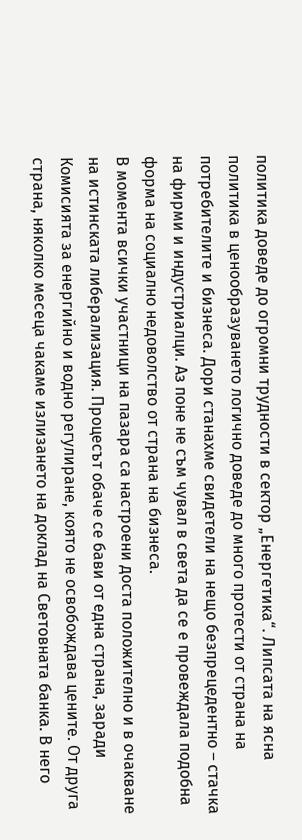политика доведе до огромни трудности в сектор „Енергетика“. Липсата на ясна политика в ценообразуването логично доведе до много протести от страна на потребителите и бизнеса. Дори станахме свидетели на нещо безпрецедентно – стачка на фирми и индустриалци. Аз поне не съм чувал в света да се е провеждала подобна форма на социално недоволство от страна на бизнеса.
В момента всички участници на пазара са настроени доста положително и в очакване на истинската либерализация. Процесът обаче се бави от една страна, заради Комисията за енергийно и водно регулиране, която не освобождава цените. От друга страна, няколко месеца чакаме излизането на доклад на Световната банка. В него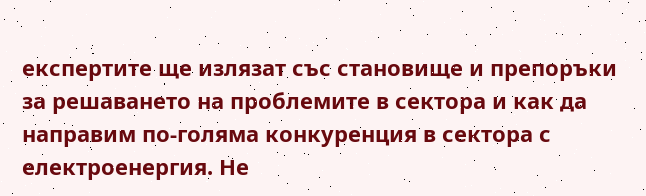експертите ще излязат със становище и препоръки за решаването на проблемите в сектора и как да направим по-голяма конкуренция в сектора с електроенергия. Не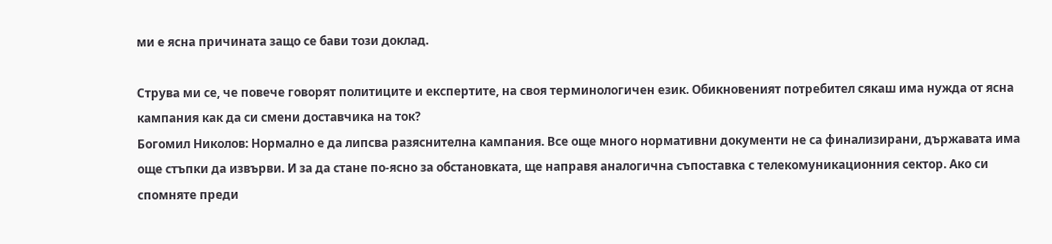ми е ясна причината защо се бави този доклад.

Струва ми се, че повече говорят политиците и експертите, на своя терминологичен език. Обикновеният потребител сякаш има нужда от ясна кампания как да си смени доставчика на ток?
Богомил Николов: Нормално е да липсва разяснителна кампания. Все още много нормативни документи не са финализирани, държавата има още стъпки да извърви. И за да стане по-ясно за обстановката, ще направя аналогична съпоставка с телекомуникационния сектор. Ако си спомняте преди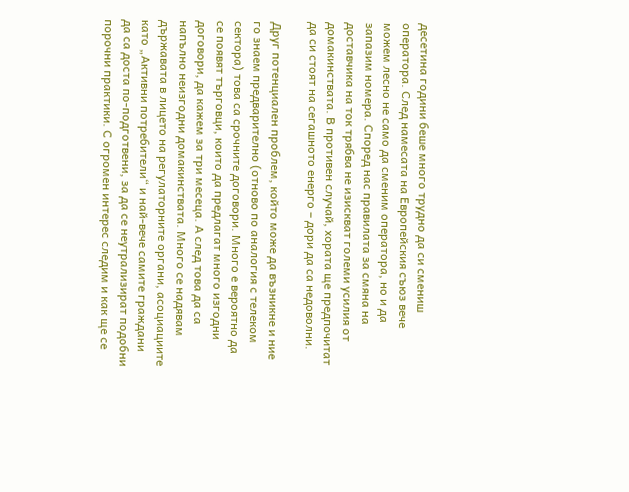десетина години беше много трудно да си смениш оператора. След намесата на Европейския съюз вече можем лесно не само да сменим оператора, но и да запазим номера. Според нас правилата за смяна на доставчика на ток трябва не изискват големи усилия от домакинствата. В противен случай, хората ще предпочитат да си стоят на сегашното енерго – дори да са недоволни.

Друг потенциален проблем, който може да възникне и ние го знаем предварително (отново по аналогия с телеком сектора) това са срочните договори. Много е вероятно да се появят търговци, които да предлагат много изгодни договори, да кажем за три месеца. А след това да са напълно неизгодни домакинствата. Много се надявам държавата в лицето на регулаторните органи, асоциациите като „Активни потребители“ и най-вече самите граждани да са доста по-подготвени, за да се неутрализират подобни порочни практики. С огромен интерес следим и как ще се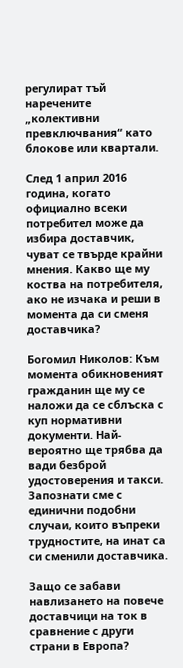регулират тъй наречените „колективни превключвания“ като блокове или квартали.

След 1 април 2016 година, когато официално всеки потребител може да избира доставчик, чуват се твърде крайни мнения. Какво ще му коства на потребителя, ако не изчака и реши в момента да си сменя доставчика?

Богомил Николов: Към момента обикновеният гражданин ще му се наложи да се сблъска с куп нормативни документи. Най-вероятно ще трябва да вади безброй удостоверения и такси. Запознати сме с единични подобни случаи, които въпреки трудностите, на инат са си сменили доставчика.

Защо се забави навлизането на повече доставчици на ток в сравнение с други страни в Европа?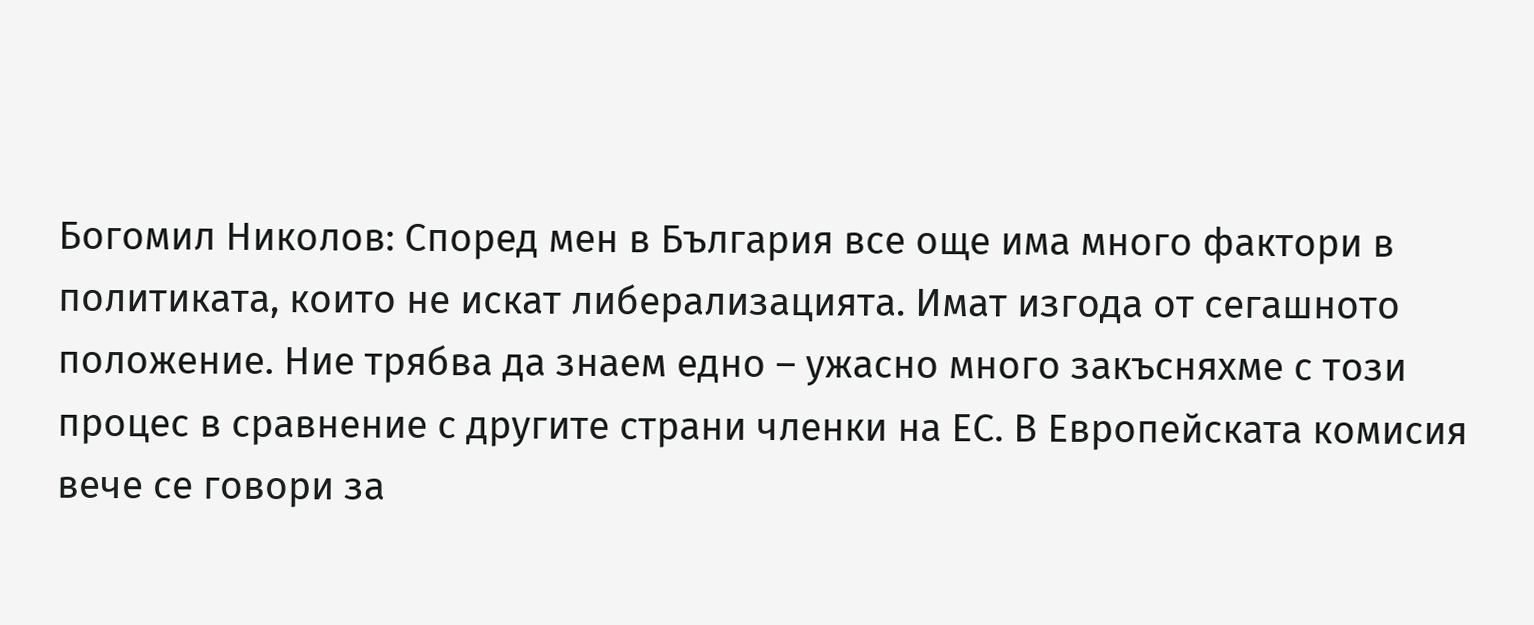Богомил Николов: Според мен в България все още има много фактори в политиката, които не искат либерализацията. Имат изгода от сегашното положение. Ние трябва да знаем едно – ужасно много закъсняхме с този процес в сравнение с другите страни членки на ЕС. В Европейската комисия вече се говори за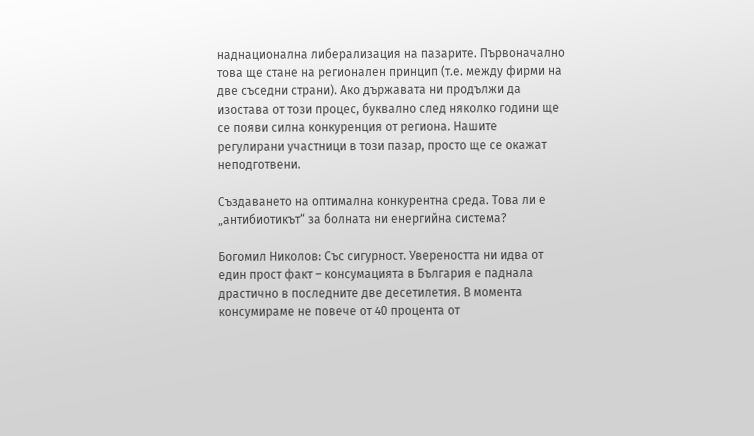наднационална либерализация на пазарите. Първоначално това ще стане на регионален принцип (т.е. между фирми на две съседни страни). Ако държавата ни продължи да изостава от този процес, буквално след няколко години ще се появи силна конкуренция от региона. Нашите регулирани участници в този пазар, просто ще се окажат неподготвени.

Създаването на оптимална конкурентна среда. Това ли е „антибиотикът“ за болната ни енергийна система?

Богомил Николов: Със сигурност. Увереността ни идва от един прост факт – консумацията в България е паднала драстично в последните две десетилетия. В момента консумираме не повече от 40 процента от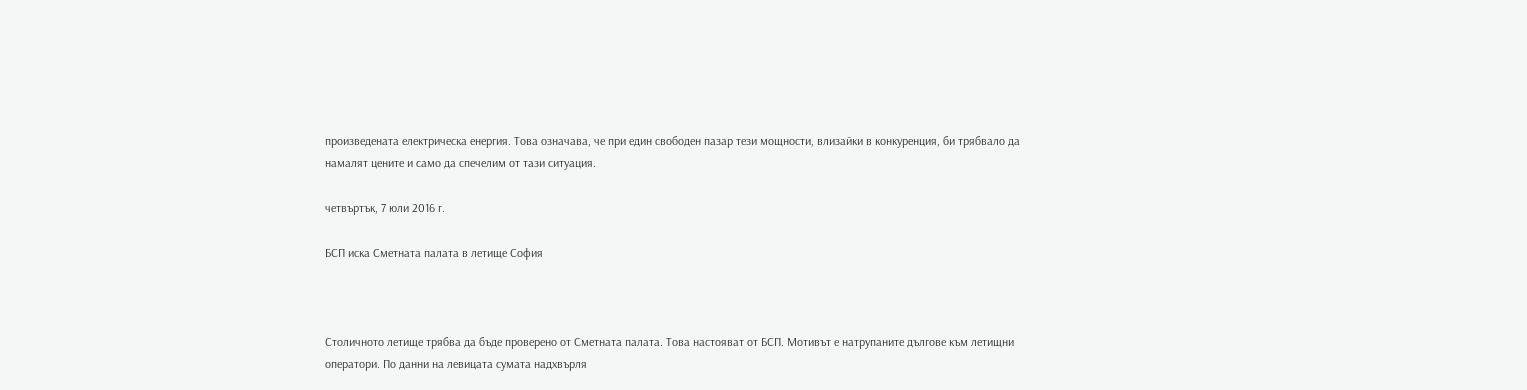произведената електрическа енергия. Това означава, че при един свободен пазар тези мощности, влизайки в конкуренция, би трябвало да намалят цените и само да спечелим от тази ситуация.

четвъртък, 7 юли 2016 г.

БСП иска Сметната палата в летище София



Столичното летище трябва да бъде проверено от Сметната палата. Това настояват от БСП. Мотивът е натрупаните дългове към летищни оператори. По данни на левицата сумата надхвърля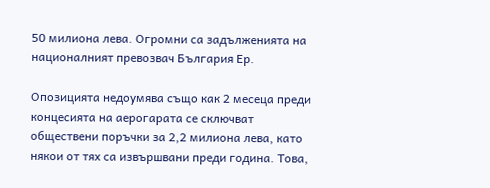50 милиона лева. Огромни са задълженията на националният превозвач България Ер.

Опозицията недоумява също как 2 месеца преди концесията на аерогарата се сключват обществени поръчки за 2,2 милиона лева, като някои от тях са извършвани преди година. Това,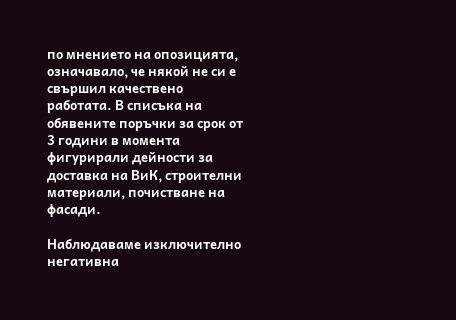по мнението на опозицията, означавало, че някой не си е свършил качествено работата. В списъка на обявените поръчки за срок от 3 години в момента фигурирали дейности за доставка на ВиК, строителни материали, почистване на фасади.

Наблюдаваме изключително негативна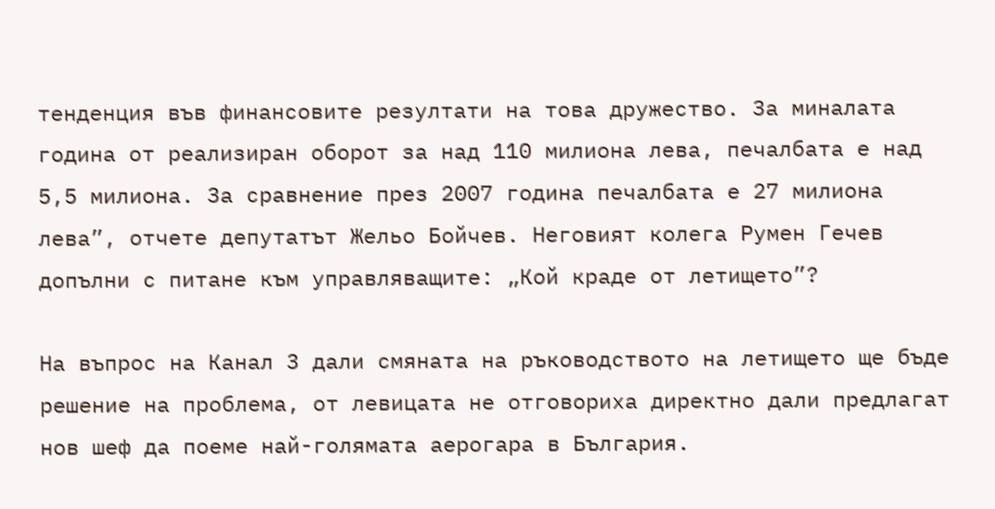тенденция във финансовите резултати на това дружество. За миналата година от реализиран оборот за над 110 милиона лева, печалбата е над 5,5 милиона. За сравнение през 2007 година печалбата е 27 милиона лева”, отчете депутатът Жельо Бойчев. Неговият колега Румен Гечев допълни с питане към управляващите: „Кой краде от летището”?

На въпрос на Канал 3 дали смяната на ръководството на летището ще бъде решение на проблема, от левицата не отговориха директно дали предлагат нов шеф да поеме най-голямата аерогара в България.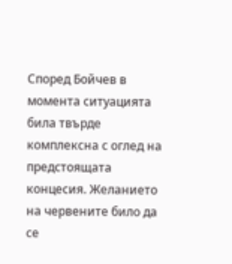Според Бойчев в момента ситуацията била твърде комплексна с оглед на предстоящата концесия. Желанието на червените било да се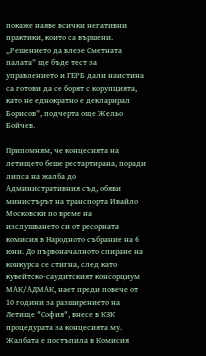покаже наяве всички негативни практики, които са вършени. „Решението да влезе Сметната палата” ще бъде тест за управлението и ГЕРБ дали наистина са готови да се борят с корупцията, като не еднократно е декларирал Борисов”, подчерта още Жельо Бойчев.

Припомням, че концесията на летището беше рестартирана, поради липса на жалба до Административния съд, обяви министърът на транспорта Ивайло Московски по време на изслушването си от ресорната комисия в Народното събрание на 6 юни. До първоначалното спиране на конкурса се стигна, след като  кувейтско-саудитският консорциум МАК/АДМАК, нает преди повече от 10 години за разширението на Летище "София", внесе в КЗК процедурата за концесията му. Жалбата е постъпила в Комисия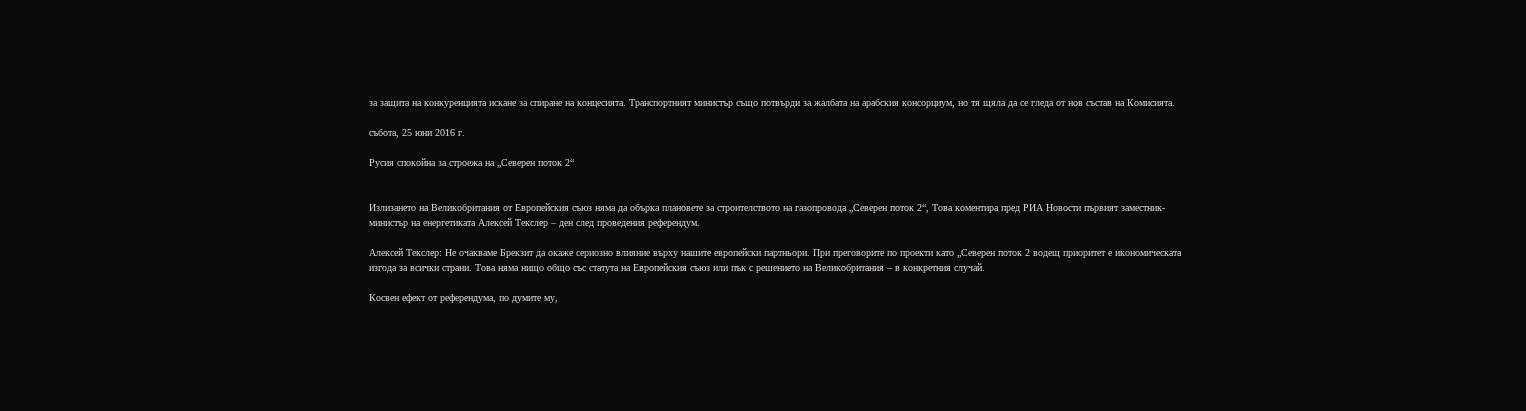за защита на конкуренцията искане за спиране на концесията. Транспортният министър също потвърди за жалбата на арабския консорциум, но тя щяла да се гледа от нов състав на Комисията.

събота, 25 юни 2016 г.

Русия спокойна за строежа на „Северен поток 2“


Излизането на Великобритания от Европейския съюз няма да обърка плановете за строителството на газопровода „Северен поток 2“, Това коментира пред РИА Новости първият заместник-министър на енергетиката Алексей Текслер – ден след проведения референдум.

Алексей Текслер: Не очакваме Брекзит да окаже сериозно влияние върху нашите европейски партньори. При преговорите по проекти като „Северен поток 2 водещ приоритет е икономическата изгода за всички страни. Това няма нищо общо със статута на Европейския съюз или пък с решението на Великобритания – в конкретния случай.

Косвен ефект от референдума, по думите му,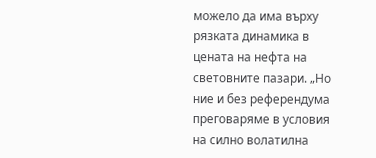можело да има върху рязката динамика в цената на нефта на световните пазари. „Но ние и без референдума преговаряме в условия на силно волатилна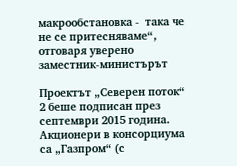макрообстановка -  така че не се притесняваме“, отговаря уверено заместник-министърът

Проектът „Северен поток“ 2 беше подписан през септември 2015 година. Акционери в консорциума са „Газпром“ (с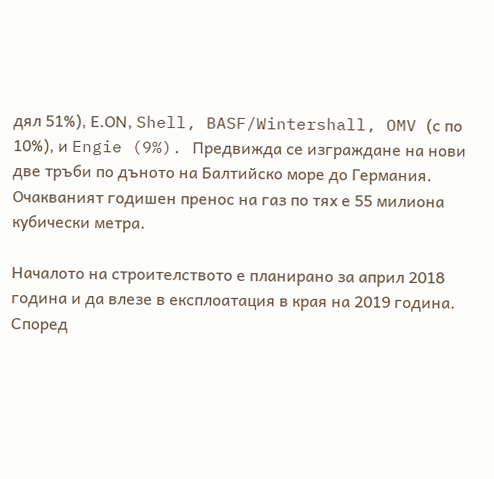дял 51%), Е.ОN, Shell, BASF/Wintershall, OMV (с по 10%), и Engie (9%). Предвижда се изграждане на нови две тръби по дъното на Балтийско море до Германия. Очакваният годишен пренос на газ по тях е 55 милиона кубически метра.

Началото на строителството е планирано за април 2018 година и да влезе в експлоатация в края на 2019 година. Според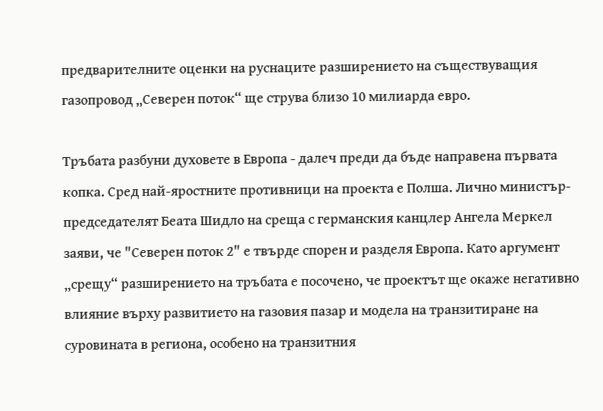предварителните оценки на руснаците разширението на съществуващия газопровод „Северен поток“ ще струва близо 10 милиарда евро.

Тръбата разбуни духовете в Европа - далеч преди да бъде направена първата копка. Сред най-яростните противници на проекта е Полша. Лично министър-председателят Беата Шидло на среща с германския канцлер Ангела Меркел заяви, че "Северен поток 2" е твърде спорен и разделя Европа. Като аргумент „срещу“ разширението на тръбата е посочено, че проектът ще окаже негативно влияние върху развитието на газовия пазар и модела на транзитиране на суровината в региона, особено на транзитния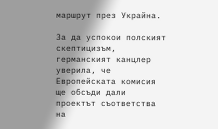маршрут през Украйна.

За да успокои полският скептицизъм, германският канцлер уверила, че Европейската комисия ще обсъди дали проектът съответства на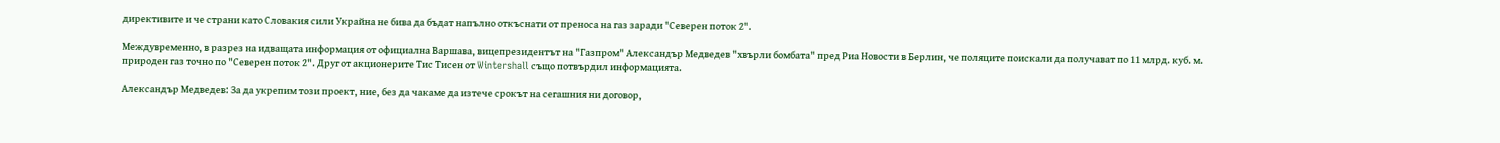директивите и че страни като Словакия сили Украйна не бива да бъдат напълно откъснати от преноса на газ заради "Северен поток 2".

Междувременно, в разрез на идващата информация от официална Варшава, вицепрезидентът на "Газпром" Александър Медведев "хвърли бомбата" пред Риа Новости в Берлин, че поляците поискали да получават по 11 млрд. куб. м. природен газ точно по "Северен поток 2". Друг от акционерите Тис Тисен от Wintershall също потвърдил информацията.

Александър Медведев: За да укрепим този проект, ние, без да чакаме да изтече срокът на сегашния ни договор,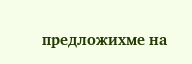предложихме на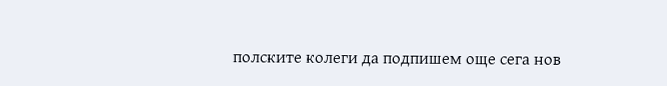полските колеги да подпишем още сега нов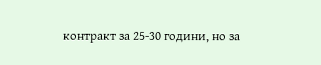контракт за 25-30 години, но за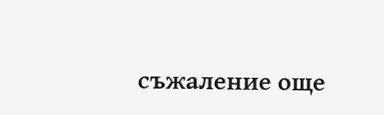съжаление още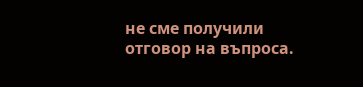не сме получили отговор на въпроса.